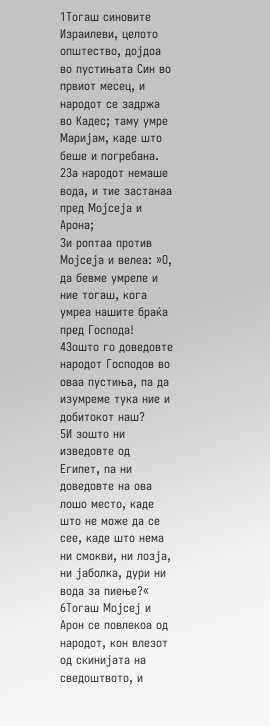1Тогаш синовите Израилеви, целото општество, дојдоа во пустињата Син во првиот месец, и народот се задржа во Кадес; таму умре Маријам, каде што беше и погребана.
2За народот немаше вода, и тие застанаа пред Мојсеја и Арона;
3и роптаа против Мојсеја и велеа: »О, да бевме умреле и ние тогаш, кога умреа нашите браќа пред Господа!
4Зошто го доведовте народот Господов во оваа пустиња, па да изумреме тука ние и добитокот наш?
5И зошто ни изведовте од Египет, па ни доведовте на ова лошо место, каде што не може да се сее, каде што нема ни смокви, ни лозја, ни јаболка, дури ни вода за пиење?«
6Тогаш Мојсеј и Арон се повлекоа од народот, кон влезот од скинијата на сведоштвото, и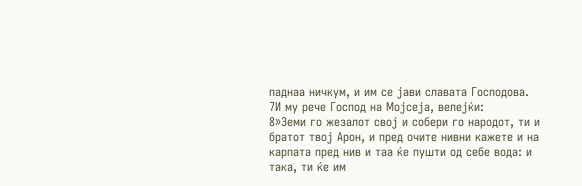паднаа ничкум, и им се јави славата Господова.
7И му рече Господ на Мојсеја, велејќи:
8»Земи го жезалот свој и собери го народот, ти и братот твој Арон, и пред очите нивни кажете и на карпата пред нив и таа ќе пушти од себе вода: и така, ти ќе им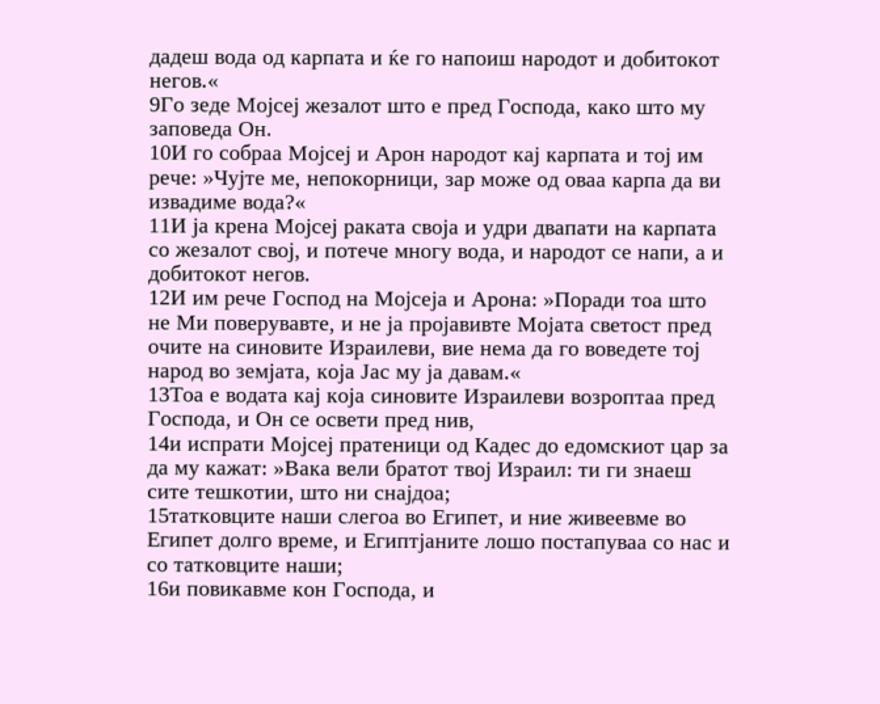дадеш вода од карпата и ќе го напоиш народот и добитокот негов.«
9Го зеде Мојсеј жезалот што е пред Господа, како што му заповеда Он.
10И го собраа Мојсеј и Арон народот кај карпата и тој им рече: »Чујте ме, непокорници, зар може од оваа карпа да ви извадиме вода?«
11И ја крена Мојсеј раката своја и удри двапати на карпата со жезалот свој, и потече многу вода, и народот се напи, а и добитокот негов.
12И им рече Господ на Мојсеја и Арона: »Поради тоа што не Ми поверувавте, и не ја пројавивте Мојата светост пред очите на синовите Израилеви, вие нема да го воведете тој народ во земјата, која Јас му ја давам.«
13Тоа е водата кај која синовите Израилеви возроптаа пред Господа, и Он се освети пред нив,
14и испрати Мојсеј пратеници од Кадес до едомскиот цар за да му кажат: »Вака вели братот твој Израил: ти ги знаеш сите тешкотии, што ни снајдоа;
15татковците наши слегоа во Египет, и ние живеевме во Египет долго време, и Египтјаните лошо постапуваа со нас и со татковците наши;
16и повикавме кон Господа, и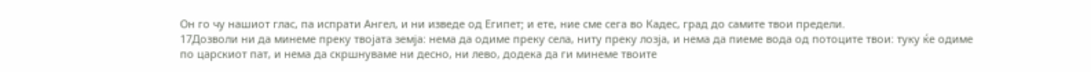Он го чу нашиот глас, па испрати Ангел, и ни изведе од Египет; и ете, ние сме сега во Кадес, град до самите твои предели.
17Дозволи ни да минеме преку твојата земја: нема да одиме преку села, ниту преку лозја, и нема да пиеме вода од потоците твои: туку ќе одиме по царскиот пат, и нема да скршнуваме ни десно, ни лево, додека да ги минеме твоите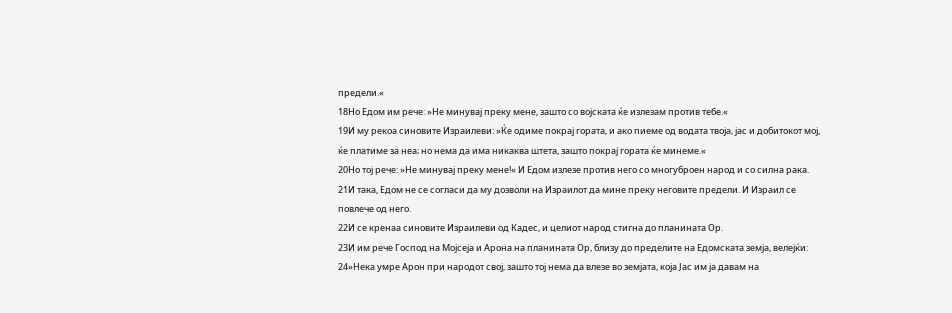предели.«
18Но Едом им рече: »Не минувај преку мене, зашто со војската ќе излезам против тебе.«
19И му рекоа синовите Израилеви: »Ќе одиме покрај гората, и ако пиеме од водата твоја, јас и добитокот мој, ќе платиме за неа; но нема да има никаква штета, зашто покрај гората ќе минеме.«
20Но тој рече: »Не минувај преку мене!« И Едом излезе против него со многуброен народ и со силна рака.
21И така, Едом не се согласи да му дозволи на Израилот да мине преку неговите предели. И Израил се повлече од него.
22И се кренаа синовите Израилеви од Кадес, и целиот народ стигна до планината Ор.
23И им рече Господ на Мојсеја и Арона на планината Ор, близу до пределите на Едомската земја, велејќи:
24»Нека умре Арон при народот свој, зашто тој нема да влезе во земјата, која Јас им ја давам на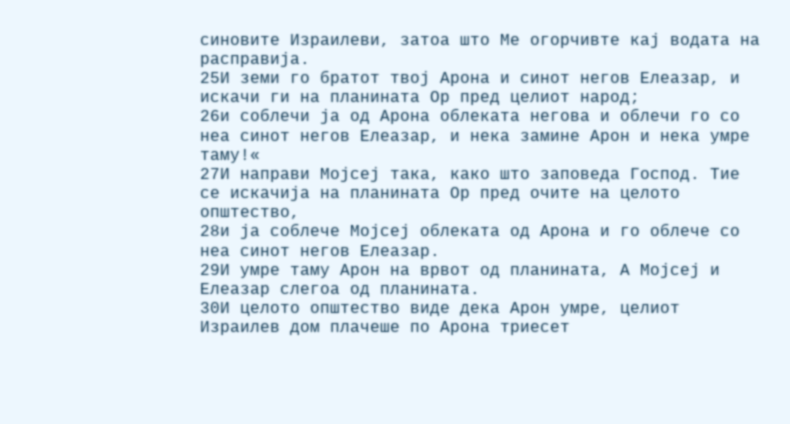синовите Израилеви, затоа што Ме огорчивте кај водата на расправија.
25И земи го братот твој Арона и синот негов Елеазар, и искачи ги на планината Ор пред целиот народ;
26и соблечи ја од Арона облеката негова и облечи го со неа синот негов Елеазар, и нека замине Арон и нека умре таму!«
27И направи Мојсеј така, како што заповеда Господ. Тие се искачија на планината Ор пред очите на целото општество,
28и ја соблече Мојсеј облеката од Арона и го облече со неа синот негов Елеазар.
29И умре таму Арон на врвот од планината, А Мојсеј и Елеазар слегоа од планината.
30И целото општество виде дека Арон умре, целиот Израилев дом плачеше по Арона триесет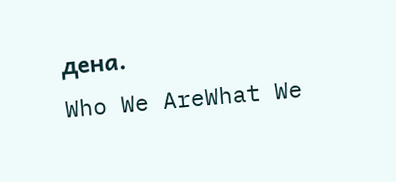дена.
Who We AreWhat We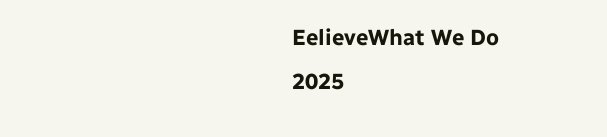EelieveWhat We Do
2025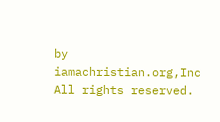by iamachristian.org,Inc All rights reserved.